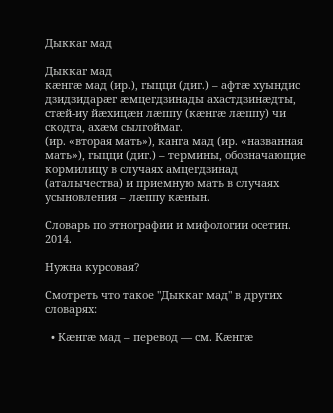Дыккаг мад

Дыккаг мад
кæнгæ мад (ир.), гыцци (диг.) – афтæ хуындис дзидзидарæг æмцегдзинады ахастдзинæдты, стæй-иу йæхицæн лæппу (кæнгæ лæппу) чи скодта, ахæм сылгоймаг.
(ир. «вторая мать»), канга мад (ир. «названная мать»), гыцци (диг.) – термины, обозначающие кормилицу в случаях амцегдзинад (аталычества) и приемную мать в случаях усыновления – лæппу кæнын.

Словарь по этнографии и мифологии осетин. 2014.

Нужна курсовая?

Смотреть что такое "Дыккаг мад" в других словарях:

  • Кæнгæ мад – перевод — см. Кæнгæ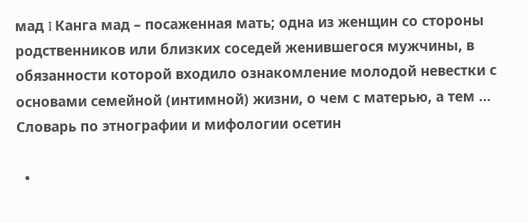мад I Канга мад – посаженная мать; одна из женщин со стороны родственников или близких соседей женившегося мужчины, в обязанности которой входило ознакомление молодой невестки с основами семейной (интимной) жизни, о чем с матерью, а тем …   Словарь по этнографии и мифологии осетин

  •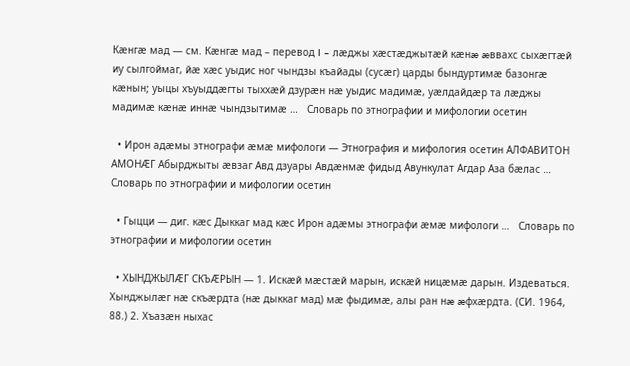Кæнгæ мад — см. Кæнгæ мад – перевод I – лæджы хæстæджытæй кæнæ æввахс сыхæгтæй иу сылгоймаг, йæ хæс уыдис ног чындзы къайады (сусæг) царды бындуртимæ базонгæ кæнын; уыцы хъуыддæгты тыххæй дзурæн нæ уыдис мадимæ, уæлдайдæр та лæджы мадимæ кæнæ иннæ чындзытимæ …   Словарь по этнографии и мифологии осетин

  • Ирон адæмы этнографи æмæ мифологи — Этнография и мифология осетин АЛФАВИТОН АМОНÆГ Абырджыты æвзаг Авд дзуары Авдæнмæ фидыд Авункулат Агдар Аза бæлас …   Словарь по этнографии и мифологии осетин

  • Гыцци — диг. кæс Дыккаг мад кæс Ирон адæмы этнографи æмæ мифологи …   Словарь по этнографии и мифологии осетин

  • ХЫНДЖЫЛÆГ СКЪÆРЫН — 1. Искæй мæстæй марын, искæй ницæмæ дарын. Издеваться. Хынджылæг нæ скъæрдта (нæ дыккаг мад) мæ фыдимæ, алы ран нæ æфхæрдта. (СИ. 1964, 88.) 2. Хъазæн ныхас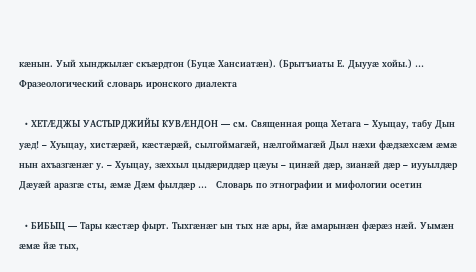кæнын. Уый хынджылæг скъæрдтон (Буцæ Хансиатæн). (Брытъиаты Е. Дыууæ хойы.) …   Фразеологический словарь иронского диалекта

  • ХЕТÆДЖЫ УАСТЫРДЖИЙЫ КУВÆНДОН — см. Священная роща Хетага – Хуыцау, табу Дын уæд! – Хуыцау, хистæрæй, кæстæрæй, сылгоймагæй, нæлгоймагæй Дыл нæхи фæдзæхсæм æмæ нын ахъазгæнæг у. – Хуыцау, зæххыл цыдæриддæр цæуы – цинæй дæр, зианæй дæр – иууылдæр Дæуæй аразгæ сты, æмæ Дæм фылдæр …   Словарь по этнографии и мифологии осетин

  • БИБЫЦ — Тары кæстæр фырт. Тыхгæнæг ын тых нæ ары, йæ амарынæн фæрæз нæй. Уымæн æмæ йæ тых,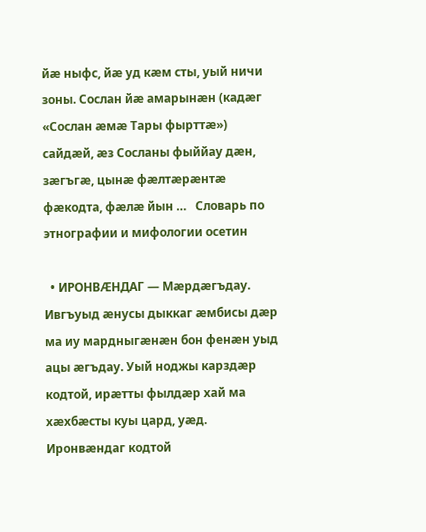йæ ныфс, йæ уд кæм сты, уый ничи зоны. Сослан йæ амарынæн (кадæг «Сослан æмæ Тары фырттæ») сайдæй, æз Сосланы фыййау дæн, зæгъгæ, цынæ фæлтæрæнтæ фæкодта, фæлæ йын …   Словарь по этнографии и мифологии осетин

  • ИРОНВÆНДАГ — Мæрдæгъдау. Ивгъуыд æнусы дыккаг æмбисы дæр ма иу мардныгæнæн бон фенæн уыд ацы æгъдау. Уый ноджы карздæр кодтой, ирæтты фылдæр хай ма хæхбæсты куы цард, уæд. Иронвæндаг кодтой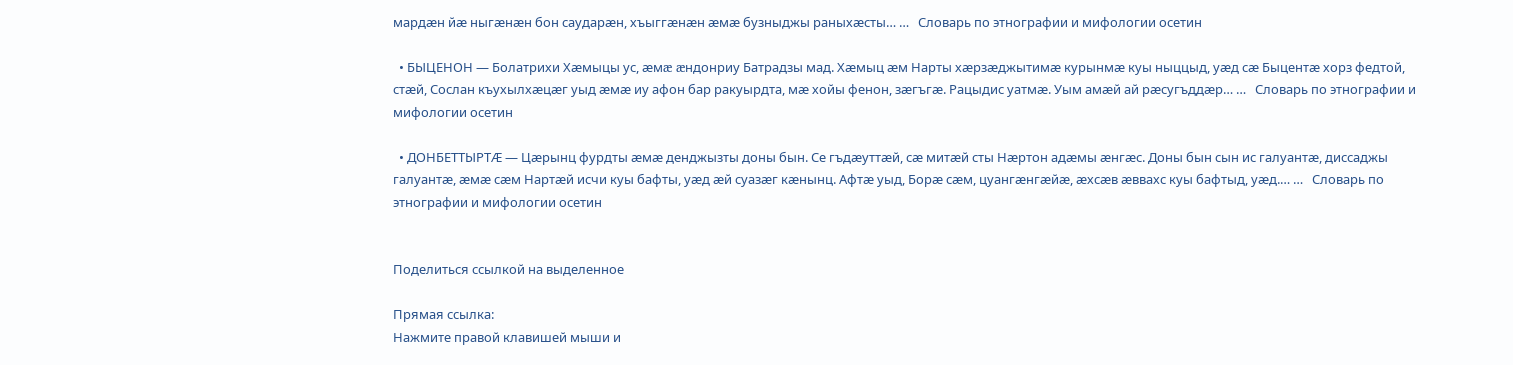мардæн йæ ныгæнæн бон саударæн, хъыггæнæн æмæ бузныджы раныхæсты… …   Словарь по этнографии и мифологии осетин

  • БЫЦЕНОН — Болатрихи Хæмыцы ус, æмæ æндонриу Батрадзы мад. Хæмыц æм Нарты хæрзæджытимæ курынмæ куы ныццыд, уæд сæ Быцентæ хорз федтой, стæй, Сослан къухылхæцæг уыд æмæ иу афон бар ракуырдта, мæ хойы фенон, зæгъгæ. Рацыдис уатмæ. Уым амæй ай рæсугъддæр… …   Словарь по этнографии и мифологии осетин

  • ДОНБЕТТЫРТÆ — Цæрынц фурдты æмæ денджызты доны бын. Се гъдæуттæй, сæ митæй сты Нæртон адæмы æнгæс. Доны бын сын ис галуантæ, диссаджы галуантæ, æмæ сæм Нартæй исчи куы бафты, уæд æй суазæг кæнынц. Афтæ уыд, Борæ сæм, цуангæнгæйæ, æхсæв æввахс куы бафтыд, уæд.… …   Словарь по этнографии и мифологии осетин


Поделиться ссылкой на выделенное

Прямая ссылка:
Нажмите правой клавишей мыши и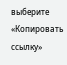выберите «Копировать ссылку»